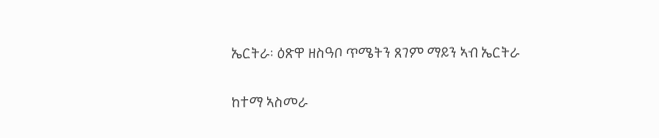ኤርትራ፡ ዕጽዋ ዘስዓቦ ጥሜትን ጸገም ማይን ኣብ ኤርትራ

ከተማ ኣስመራ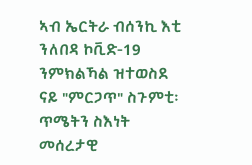ኣብ ኤርትራ ብሰንኪ እቲ ንለበዳ ኮቪድ-19 ንምክልኻል ዝተወስደ ናይ "ምርጋጥ" ስጉምቲ፡ ጥሜትን ስእነት መሰረታዊ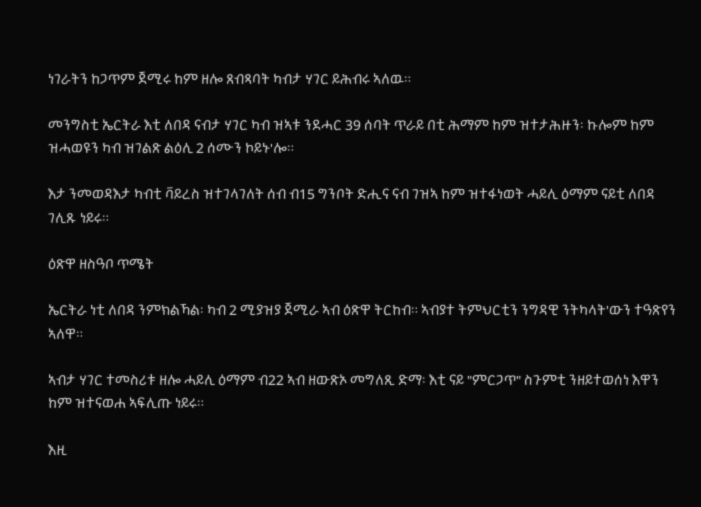ነገራትን ከጋጥም ጀሚሩ ከም ዘሎ ጸብጻባት ካብታ ሃገር ይሕብሩ ኣለዉ።

መንግስቲ ኤርትራ እቲ ለበዳ ናብታ ሃገር ካብ ዝኣቱ ንደሓር 39 ሰባት ጥራይ በቲ ሕማም ከም ዝተታሕዙን፡ ኩሎም ከም ዝሓወዩን ካብ ዝገልጽ ልዕሊ 2 ሰሙን ኮይኑ'ሎ።

እታ ንመወዳእታ ካብቲ ቫይረስ ዝተገላገለት ሰብ ብ15 ግንቦት ድሒና ናብ ገዝኣ ከም ዝተፋነወት ሓይሊ ዕማም ናይቲ ለበዳ ገሊጹ ነይሩ።

ዕጽዋ ዘስዓቦ ጥሜት

ኤርትራ ነቲ ለበዳ ንምክልኻል፡ ካብ 2 ሚያዝያ ጀሚራ ኣብ ዕጽዋ ትርከብ። ኣብያተ ትምህርቲን ንግዳዊ ንትካላት'ውን ተዓጽየን ኣለዋ።

ኣብታ ሃገር ተመስሪቱ ዘሎ ሓይሊ ዕማም ብ22 ኣብ ዘውጽኦ መግለጺ ድማ፡ እቲ ናይ "ምርጋጥ" ስጉምቲ ንዘይተወሰነ እዋን ከም ዝተናወሐ ኣፍሊጡ ነይሩ።

እዚ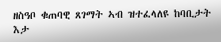ዘስዓቦ ቁጠባዊ ጸገማት ኣብ ዝተፈላለዩ ከባቢታት እታ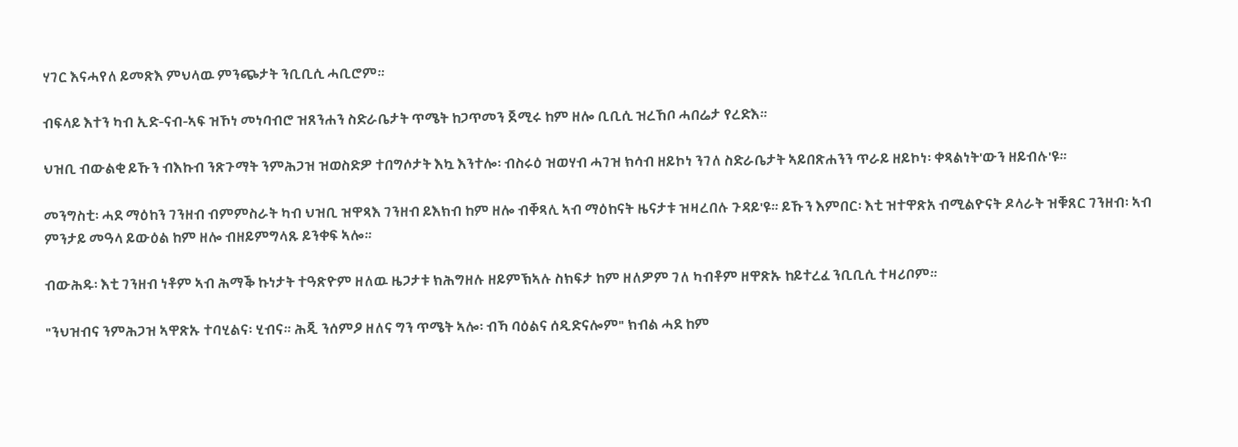ሃገር እናሓየለ ይመጽእ ምህላዉ ምንጭታት ንቢቢሲ ሓቢሮም።

ብፍላይ እተን ካብ ኢድ-ናብ-ኣፍ ዝኾነ መነባብሮ ዝጸንሐን ስድራቤታት ጥሜት ከጋጥመን ጀሚሩ ከም ዘሎ ቢቢሲ ዝረኸቦ ሓበሬታ የረድእ።

ህዝቢ ብውልቂ ይኹን ብእኩብ ንጽጉማት ንምሕጋዝ ዝወስድዎ ተበግሶታት እኳ እንተሎ፡ ብስሩዕ ዝወሃብ ሓገዝ ክሳብ ዘይኮነ ንገለ ስድራቤታት ኣይበጽሐንን ጥራይ ዘይኮነ፡ ቀጻልነት'ውን ዘይብሉ'ዩ።

መንግስቲ፡ ሓደ ማዕከን ገንዘብ ብምምስራት ካብ ህዝቢ ዝዋጻእ ገንዘብ ይእክብ ከም ዘሎ ብቐጻሊ ኣብ ማዕከናት ዜናታቱ ዝዛረበሉ ጉዳይ'ዩ። ይኹን እምበር፡ እቲ ዝተዋጽአ ብሚልዮናት ዶላራት ዝቑጸር ገንዘብ፡ ኣብ ምንታይ መዓላ ይውዕል ከም ዘሎ ብዘይምግላጹ ይንቀፍ ኣሎ።

ብውሕዱ፡ እቲ ገንዘብ ነቶም ኣብ ሕማቕ ኩነታት ተዓጽዮም ዘለዉ ዜጋታቱ ክሕግዘሉ ዘይምኽኣሉ ስክፍታ ከም ዘለዎም ገለ ካብቶም ዘዋጽኡ ከይተረፈ ንቢቢሲ ተዛሪቦም።

"ንህዝብና ንምሕጋዝ ኣዋጽኡ ተባሂልና፡ ሂብና። ሕጂ ንሰምዖ ዘለና ግን ጥሜት ኣሎ፡ ብኻ ባዕልና ሰዲድናሎም" ክብል ሓደ ከም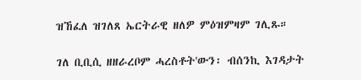ዝኸፈለ ዝገለጸ ኤርትራዊ ዘለዎ ምዕዝምዛም ገሊጹ።

ገለ ቢቢሲ ዘዘራረቦም ሓረስቶት'ውን፡ ብሰንኪ እገዳታት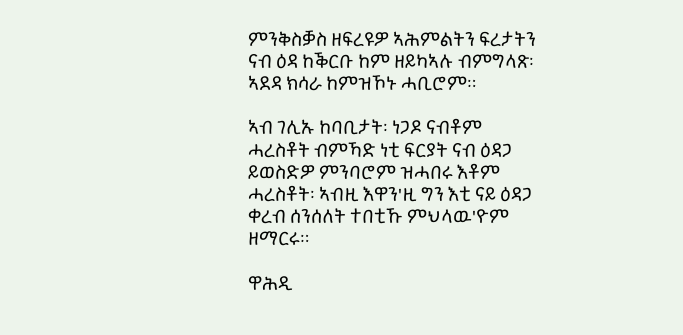ምንቅስቓስ ዘፍረዩዎ ኣሕምልትን ፍረታትን ናብ ዕዳ ከቕርቡ ከም ዘይካኣሉ ብምግላጽ፡ ኣደዳ ክሳራ ከምዝኾኑ ሓቢሮም።

ኣብ ገሊኡ ከባቢታት፡ ነጋዶ ናብቶም ሓረስቶት ብምኻድ ነቲ ፍርያት ናብ ዕዳጋ ይወስድዎ ምንባሮም ዝሓበሩ እቶም ሓረስቶት፡ ኣብዚ እዋን'ዚ ግን እቲ ናይ ዕዳጋ ቀረብ ሰንሰለት ተበቲኹ ምህላዉ'ዮም ዘማርሩ።

ዋሕዲ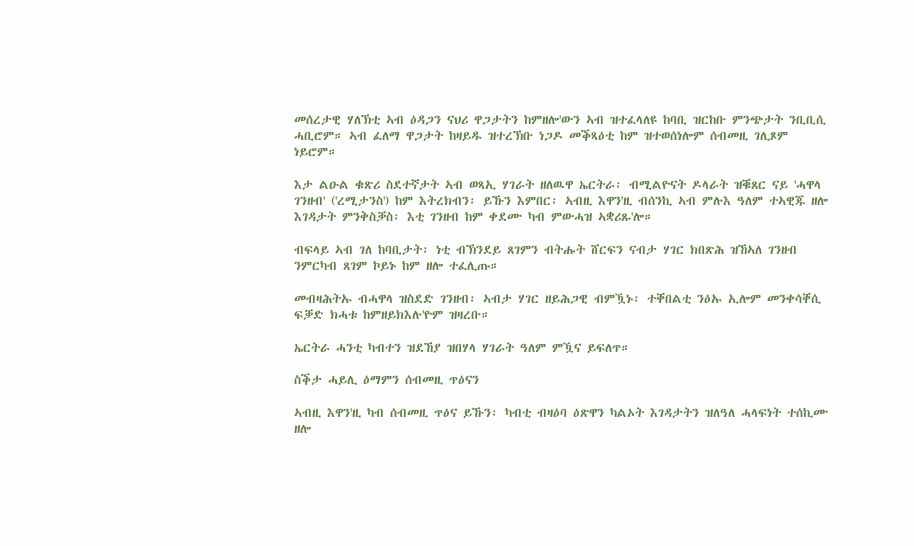መሰረታዊ ሃለኽቲ ኣብ ዕዳጋን ናህሪ ዋጋታትን ከምዘሎ'ውን ኣብ ዝተፈላለዩ ከባቢ ዝርከቡ ምንጭታት ንቢቢሲ ሓቢሮም። ኣብ ፈለማ ዋጋታት ከዛይዱ ዝተረኽቡ ነጋዶ መቕጻዕቲ ከም ዝተወሰነሎም ሰብመዚ ገሊጾም ነይሮም።

እታ ልዑል ቁጽሪ ስደተኛታት ኣብ ወጻኢ ሃገራት ዘለዉዋ ኤርትራ፡ ብሚልዮናት ዶላራት ዝቑጸር ናይ 'ሓዋላ ገንዘብ' ('ረሚታንስ') ከም እትረክብን፡ ይኹን እምበር፡ ኣብዚ እዋን'ዚ ብሰንኪ ኣብ ምሉእ ዓለም ተኣዊጁ ዘሎ እገዳታት ምንቅስቓስ፡ እቲ ገንዘብ ከም ቀደሙ ካብ ምውሓዝ ኣቋሪጹ'ሎ።

ብፍላይ ኣብ ገለ ከባቢታት፡ ነቲ ብኽንደይ ጸገምን ብትሑት ሸርፍን ናብታ ሃገር ክበጽሕ ዝኸኣለ ገንዘብ ንምርካብ ጸገም ኮይኑ ከም ዘሎ ተፈሊጡ።

መብዛሕትኡ ብሓዋላ ዝስደድ ገንዘብ፡ ኣብታ ሃገር ዘይሕጋዊ ብምዃኑ፡ ተቐበልቲ ንዕኡ ኢሎም መንቀሳቐሲ ፍቓድ ክሓቱ ከምዘይክእሉ'ዮም ዝዛረቡ።

ኤርትራ ሓንቲ ካብተን ዝደኸያ ዝበሃላ ሃገራት ዓለም ምዃና ይፍለጥ።

ስቕታ ሓይሊ ዕማምን ሰብመዚ ጥዕናን

ኣብዚ እዋን'ዚ ካብ ሰብመዚ ጥዕና ይኹን፡ ካብቲ ብዛዕባ ዕጽዋን ካልኦት እገዳታትን ዝለዓለ ሓላፍነት ተሰኪሙ ዘሎ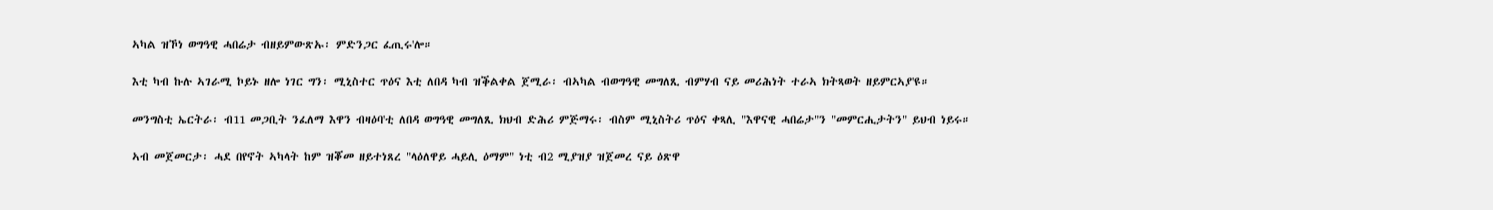ኣካል ዝኾነ ወግዓዊ ሓበሬታ ብዘይምውጽኡ፡ ምድንጋር ፈጢሩ'ሎ።

እቲ ካብ ኩሉ ኣገራሚ ኮይኑ ዘሎ ነገር ግን፡ ሚኒስተር ጥዕና እቲ ለበዳ ካብ ዝቕልቀል ጀሚራ፡ ብኣካል ብወግዓዊ መግለጺ ብምሃብ ናይ መሪሕነት ተራኣ ክትጻወት ዘይምርኣያ'ዩ።

መንግስቲ ኤርትራ፡ ብ11 መጋቢት ንፈለማ እዋን ብዛዕባ'ቲ ለበዳ ወግዓዊ መግለጺ ክህብ ድሕሪ ምጅማሩ፡ ብስም ሚኒስትሪ ጥዕና ቀጻሊ "እዋናዊ ሓበሬታ"ን "መምርሒታትን" ይህብ ነይሩ።

ኣብ መጀመርታ፡ ሓደ በየኖት ኣካላት ከም ዝቖመ ዘይተነጸረ "ላዕለዋይ ሓይሊ ዕማም" ነቲ ብ2 ሚያዝያ ዝጀመረ ናይ ዕጽዋ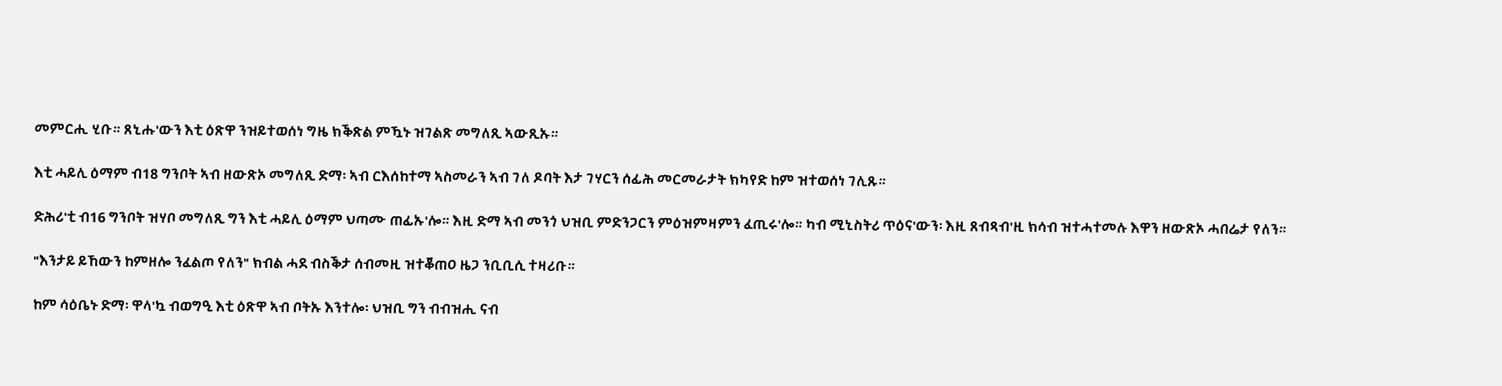መምርሒ ሂቡ። ጸኒሑ'ውን እቲ ዕጽዋ ንዝይተወሰነ ግዜ ክቕጽል ምዃኑ ዝገልጽ መግለጺ ኣውጺኡ።

እቲ ሓይሊ ዕማም ብ18 ግንቦት ኣብ ዘውጽኦ መግለጺ ድማ፡ ኣብ ርእሰከተማ ኣስመራን ኣብ ገለ ዶባት እታ ገሃርን ሰፊሕ መርመራታት ክካየድ ከም ዝተወሰነ ገሊጹ።

ድሕሪ'ቲ ብ16 ግንቦት ዝሃቦ መግለጺ ግን እቲ ሓይሊ ዕማም ህጣሙ ጠፊኡ'ሎ። እዚ ድማ ኣብ መንጎ ህዝቢ ምድንጋርን ምዕዝምዛምን ፈጢሩ'ሎ። ካብ ሚኒስትሪ ጥዕና'ውን፡ እዚ ጸብጻብ'ዚ ክሳብ ዝተሓተመሉ እዋን ዘውጽኦ ሓበሬታ የለን።

"እንታይ ይኸውን ከምዘሎ ንፈልጦ የለን" ክብል ሓደ ብስቕታ ሰብመዚ ዝተቖጠዐ ዜጋ ንቢቢሲ ተዛሪቡ።

ከም ሳዕቤኑ ድማ፡ ዋላ'ኳ ብወግዒ እቲ ዕጽዋ ኣብ ቦትኡ እንተሎ፡ ህዝቢ ግን ብብዝሒ ናብ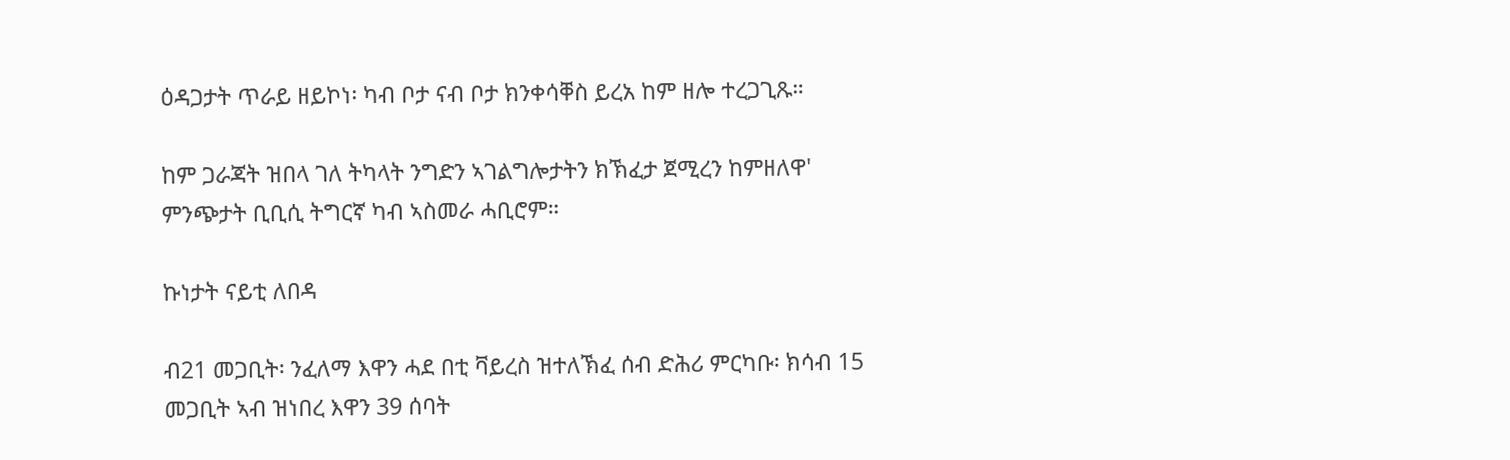ዕዳጋታት ጥራይ ዘይኮነ፡ ካብ ቦታ ናብ ቦታ ክንቀሳቐስ ይረአ ከም ዘሎ ተረጋጊጹ።

ከም ጋራጃት ዝበላ ገለ ትካላት ንግድን ኣገልግሎታትን ክኽፈታ ጀሚረን ከምዘለዋ' ምንጭታት ቢቢሲ ትግርኛ ካብ ኣስመራ ሓቢሮም።

ኩነታት ናይቲ ለበዳ

ብ21 መጋቢት፡ ንፈለማ እዋን ሓደ በቲ ቫይረስ ዝተለኽፈ ሰብ ድሕሪ ምርካቡ፡ ክሳብ 15 መጋቢት ኣብ ዝነበረ እዋን 39 ሰባት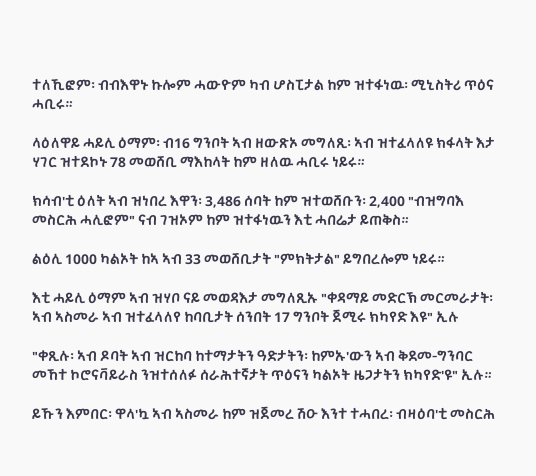ተለኺፎም፡ ብብእዋኑ ኩሎም ሓውዮም ካብ ሆስፒታል ከም ዝተፋነዉ፡ ሚኒስትሪ ጥዕና ሓቢሩ።

ላዕለዋይ ሓይሊ ዕማም፡ ብ16 ግንቦት ኣብ ዘውጽኦ መግለጺ፡ ኣብ ዝተፈላለዩ ክፋላት እታ ሃገር ዝተደኮኑ 78 መወሸቢ ማእከላት ከም ዘለዉ ሓቢሩ ነይሩ።

ክሳብ'ቲ ዕለት ኣብ ዝነበረ እዋን፡ 3,486 ሰባት ከም ዝተወሸቡን፡ 2,400 "ብዝግባእ መስርሕ ሓሊፎም" ናብ ገዝኦም ከም ዝተፋነዉን እቲ ሓበሬታ ይጠቅስ።

ልዕሊ 1000 ካልኦት ከኣ ኣብ 33 መወሸቢታት "ምክትታል" ይግበረሎም ነይሩ።

እቲ ሓይሊ ዕማም ኣብ ዝሃቦ ናይ መወዳእታ መግለጺኡ "ቀዳማይ መድርኽ መርመራታት፡ ኣብ ኣስመራ ኣብ ዝተፈላለየ ከባቢታት ሰንበት 17 ግንቦት ጀሚሩ ክካየድ እዩ" ኢሉ

"ቀጺሉ፡ ኣብ ዶባት ኣብ ዝርከባ ከተማታትን ዓድታትን፡ ከምኡ'ውን ኣብ ቅደመ-ግንባር መኸተ ኮሮናቫይራስ ንዝተሰለፉ ሰራሕተኛታት ጥዕናን ካልኦት ዜጋታትን ክካየድ'ዩ" ኢሉ።

ይኹን እምበር፡ ዋላ'ኳ ኣብ ኣስመራ ከም ዝጀመረ ሽዑ እንተ ተሓበረ፡ ብዛዕባ'ቲ መስርሕ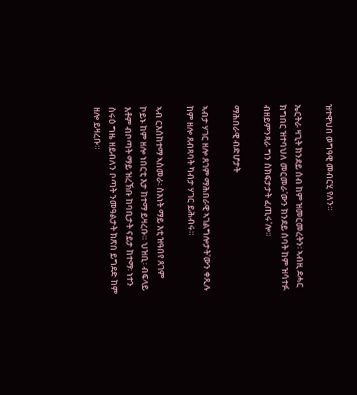ዝተዋህበ ወግዓዊ መብርሂ የለን።

ኤርትራ ዛጊት ክንደይ ሰብ ከም ዝመርመረትን፡ ኣብዚ ደሓር ክግበር ዝተባህለ መርመራ'ውን ክንደይ ሰባት ከም ዝሳተፉ ብዘይምንጻራ ግን ስክፍታታት ፈጢሩ'ሎ።

ማሕበራዊ ብድሆታት

ኣብታ ሃገር ዘሎ ጸገም ማሕበራዊ ኣገልግሎታት'ውን ቀጺሉ ከም ዘሎ ጸብጻባት ካብታ ሃገር ይሕብሩ።

ኣብ ርእሰከተማ ኣስመራ፡ ስእነት ማይ እቲ ዝዓበየ ጸገም ኮይኑ ከም ዘሎ ነበርቲ እታ ከተማ ይዛረቡ። ህዝቢ፡ ብፍላይ እቶም ብቦጣት ማይ ዝረኽቡ ከባቢታት ናይታ ከተማ፡ ነተን ስሩዕ ግዜ ዘይብለን ቦጣት ንመዓልታት ክጽበ ይግደድ ከም ዘሎ ይዛረቡ።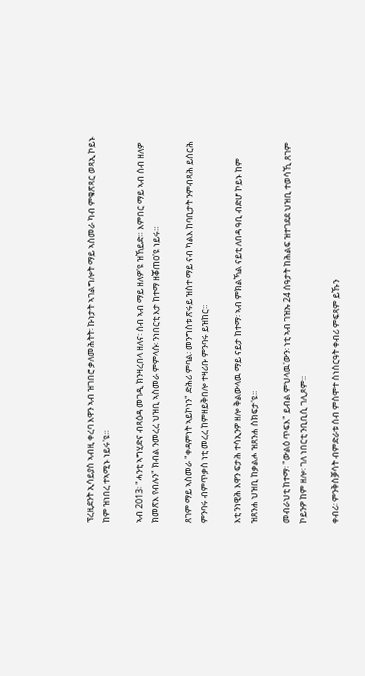ፕረዚደንት ኢሳይያስ ኣብዚ ቀረባ እዋን ኣብ ዝገበሮ ቃለመሕትት፡ ኩነታት ኣገልግሎት ማይ ኣስመራ ካብ ምቁጽጻር ወጻኢ ኮይኑ ከም ዝነበረ ተኣሚኑ ነይሩ'ዩ።

ኣብ 2013፡ "ሓንቲ ኣግሂድና ብጻዕዳ መገዲ ክንዛረበላ ዘለና፡ ሰብ ኣብ ማይ ዘለዎ'ዩ ዝኸይድ። እምበር ማይ ኣብ ሰብ ዘለዎ ክመጽእ የብሉን" ክብል ንመረረ ህዝቢ ኣስመራ ምምላሱ፡ ንነበርቲ እታ ከተማ ዘቖጠዐ'ዩ ነይሩ።

ጸገም ማይ ኣስመራ "ቀዳምነት ኣይኮነን" ድሕሪ ምባል፡ መንግስቱ ጽሩይ ዝስተ ማይ ናብ ካልእ ከባቢታት ንምብጻሕ ይሰርሕ ምንባሩ ብምጥቃስ ነቲ መረረ ከምዘይቅበሎ ተዛሪቡ ምንባሩ ይዝከር።

እቲ ንነዊሕ እዋን ፍታሕ ተሳኢንዎ ዘሎ ቅልውላዉ ማይ ናይታ ከተማ፡ ኣብ ምክልኻል ናይቲ ለበዳ ዓቢ ብድሆ ኮይኑ ከም ዝጸንሐ ህዝቢ ከቃልሖ ዝጸንሐ ስክፍታ'ዩ።

መብራህቲ ከተማ፡ "ውልዕ ጥፍእ" ይብል ምህላዉ'ውን፡ ነቲ ኣብ ገዝኡ 24 ሰዓታት ከሕልፍ ዝተገደደ ህዝቢ ተወሳኺ ጸገም ኮይንዎ ከም ዘሎ፡ ገለ ነበርቲ ንቢቢሲ ገሊጾም።

ቀብሪ፡ ምንቅስቓሳት ብምድራቱ ሰብ ምስሞተ ስነስርዓት ቀብሪ ምፍጻም ይኹን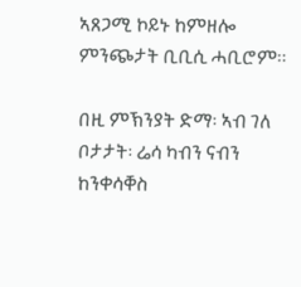ኣጸጋሚ ኮይኑ ከምዘሎ ምንጭታት ቢቢሲ ሓቢሮም።

በዚ ምኽንያት ድማ፡ ኣብ ገለ ቦታታት፡ ሬሳ ካብን ናብን ከንቀሳቐስ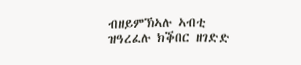ብዘይምኽኣሉ ኣብቲ ዝዓረፈሉ ክቕበር ዘገድድ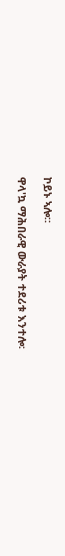ኮይኑ ኣሎ።

ዋላ'ኳ ማሕበራዊ ውራያት ተደሪቱ እንተሎ፡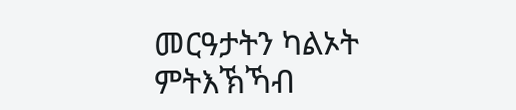መርዓታትን ካልኦት ምትእኽኻብ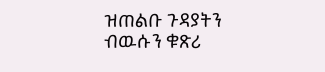ዝጠልቡ ጉዳያትን ብዉሱን ቁጽሪ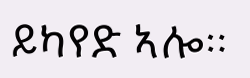ይካየድ ኣሎ።